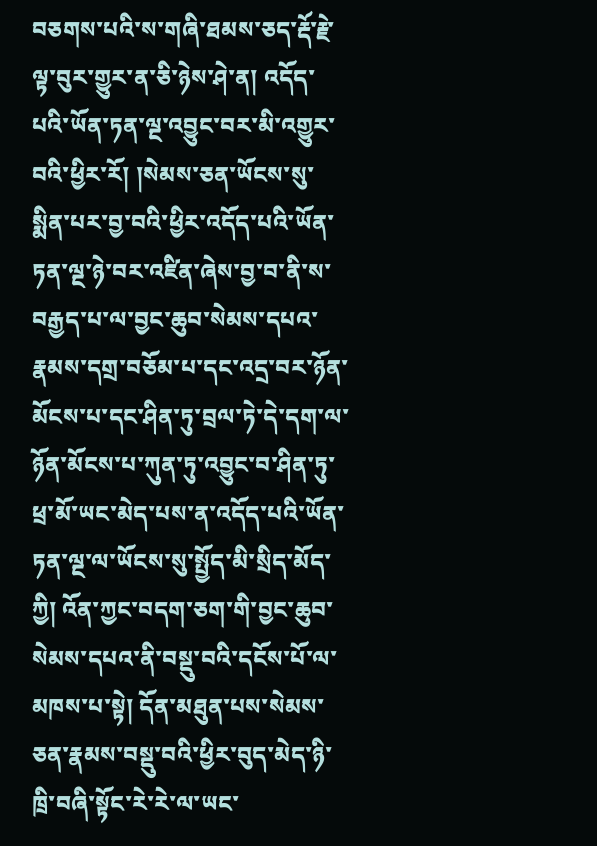བཅགས་པའི་ས་གཞི་ཐམས་ཅད་རྡོ་རྗེ་ལྟ་བུར་གྱུར་ན་ཅི་ཉེས་ཤེ་ན། འདོད་པའི་ཡོན་ཏན་ལྔ་འབྱུང་བར་མི་འགྱུར་བའི་ཕྱིར་རོ། །སེམས་ཅན་ཡོངས་སུ་སྨིན་པར་བྱ་བའི་ཕྱིར་འདོད་པའི་ཡོན་ཏན་ལྔ་ཉེ་བར་འཛིན་ཞེས་བྱ་བ་ནི་ས་བརྒྱད་པ་ལ་བྱང་ཆུབ་སེམས་དཔའ་རྣམས་དགྲ་བཅོམ་པ་དང་འདྲ་བར་ཉོན་མོངས་པ་དང་ཤིན་ཏུ་བྲལ་ཏེ་དེ་དག་ལ་ཉོན་མོངས་པ་ཀུན་ཏུ་འབྱུང་བ་ཤིན་ཏུ་ཕྲ་མོ་ཡང་མེད་པས་ན་འདོད་པའི་ཡོན་ཏན་ལྔ་ལ་ཡོངས་སུ་སྤྱོད་མི་སྲིད་མོད་ཀྱི། འོན་ཀྱང་བདག་ཅག་གི་བྱང་ཆུབ་སེམས་དཔའ་ནི་བསྡུ་བའི་དངོས་པོ་ལ་མཁས་པ་སྟེ། དོན་མཐུན་པས་སེམས་ཅན་རྣམས་བསྡུ་བའི་ཕྱིར་བུད་མེད་ཉི་ཁྲི་བཞི་སྟོང་རེ་རེ་ལ་ཡང་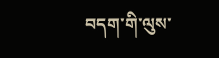བདག་གི་ལུས་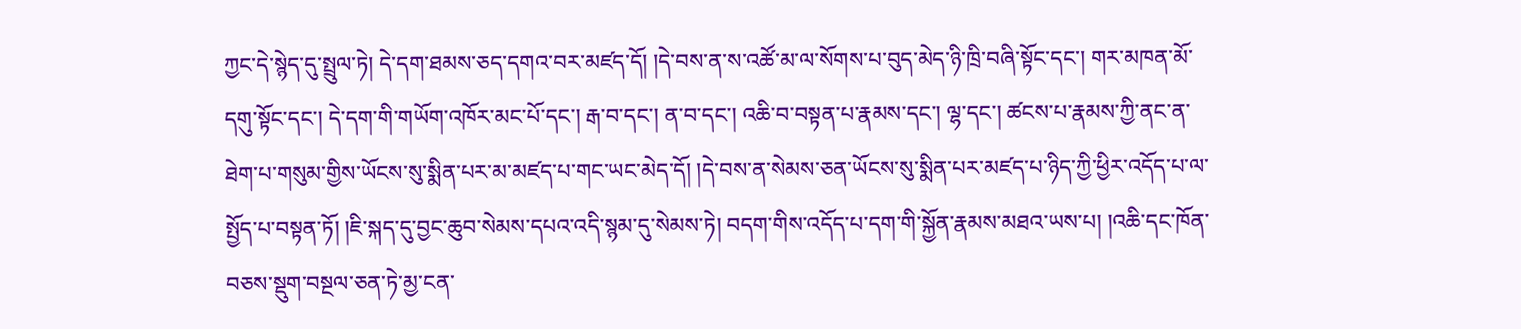ཀྱང་དེ་སྙེད་དུ་སྤྲུལ་ཏེ། དེ་དག་ཐམས་ཅད་དགའ་བར་མཛད་དོ། །དེ་བས་ན་ས་འཚོ་མ་ལ་སོགས་པ་བུད་མེད་ཉི་ཁྲི་བཞི་སྟོང་དང་། གར་མཁན་མོ་དགུ་སྟོང་དང་། དེ་དག་གི་གཡོག་འཁོར་མང་པོ་དང་། རྒ་བ་དང་། ན་བ་དང་། འཆི་བ་བསྟན་པ་རྣམས་དང་། ལྷ་དང་། ཚངས་པ་རྣམས་ཀྱི་ནང་ན་ཐེག་པ་གསུམ་གྱིས་ཡོངས་སུ་སྨིན་པར་མ་མཛད་པ་གང་ཡང་མེད་དོ། །དེ་བས་ན་སེམས་ཅན་ཡོངས་སུ་སྨིན་པར་མཛད་པ་ཉིད་ཀྱི་ཕྱིར་འདོད་པ་ལ་སྤྱོད་པ་བསྟན་ཏོ། །ཇི་སྐད་དུ་བྱང་ཆུབ་སེམས་དཔའ་འདི་སྙམ་དུ་སེམས་ཏེ། བདག་གིས་འདོད་པ་དག་གི་སྐྱོན་རྣམས་མཐའ་ཡས་པ། །འཆི་དང་ཁོན་བཅས་སྡུག་བསྔལ་ཅན་ཏེ་མྱ་ངན་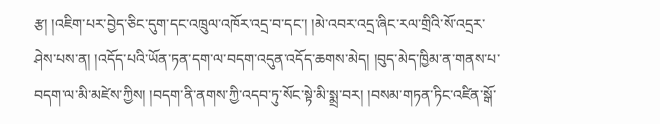རྩ། །འཇིག་པར་བྱེད་ཅིང་དུག་དང་འཁྲུལ་འཁོར་འདྲ་བ་དང་། །མེ་འབར་འདྲ་ཞིང་རལ་གྲིའི་སོ་འདྲར་ཤེས་པས་ན། །འདོད་པའི་ཡོན་ཏན་དག་ལ་བདག་འདུན་འདོད་ཆགས་མེད། །བུད་མེད་ཁྱིམ་ན་གནས་པ་བདག་ལ་མི་མཛེས་ཀྱིས། །བདག་ནི་ནགས་ཀྱི་འདབ་ཏུ་སོང་སྟེ་མི་སྨྲ་བར། །བསམ་གཏན་ཏིང་འཛིན་སྒོ་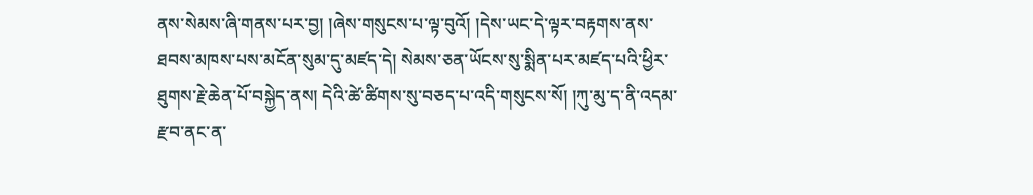ནས་སེམས་ཞི་གནས་པར་བྱ། །ཞེས་གསུངས་པ་ལྟ་བུའོ། །དེས་ཡང་དེ་ལྟར་བརྟགས་ནས་ཐབས་མཁས་པས་མངོན་སུམ་དུ་མཛད་དེ། སེམས་ཅན་ཡོངས་སུ་སྨིན་པར་མཛད་པའི་ཕྱིར་ཐུགས་རྗེ་ཆེན་པོ་བསྐྱེད་ནས། དེའི་ཚེ་ཚིགས་སུ་བཅད་པ་འདི་གསུངས་སོ། །ཀུ་མུ་ད་ནི་འདམ་རྫབ་ནང་ན་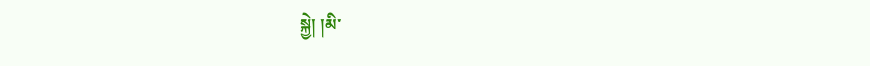སྐྱེ། །མི་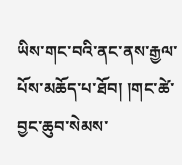ཡིས་གང་བའི་ནང་ནས་རྒྱལ་པོས་མཆོད་པ་ཐོབ། །གང་ཚེ་བྱང་ཆུབ་སེམས་